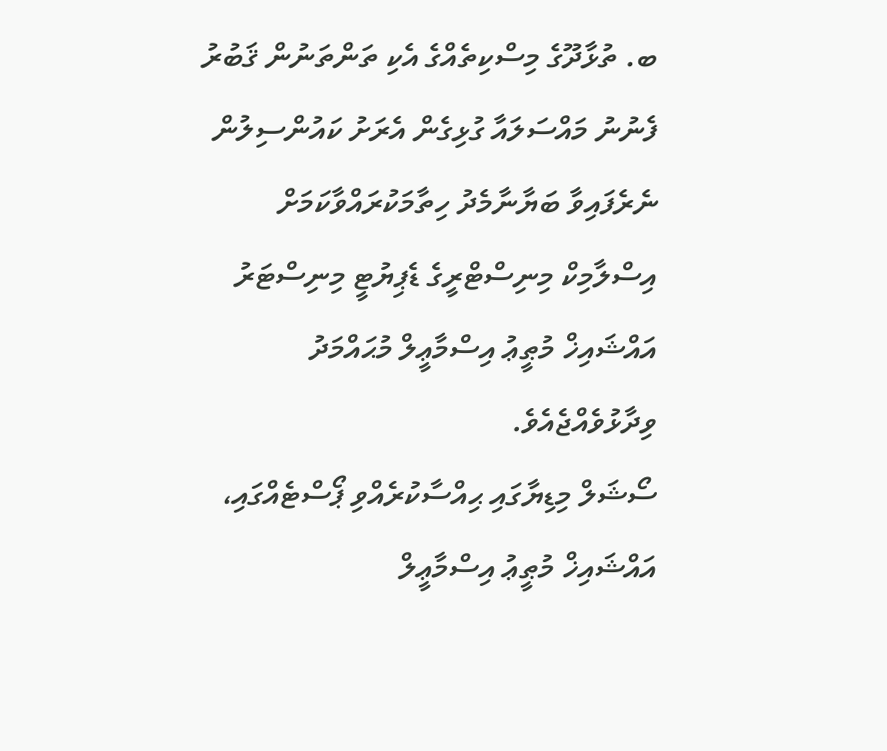ބ. ތުޅާދޫގެ މިސްކިތެއްގެ އެކި ތަންތަނުން ޤަބުރު ފެނުނު މައްސަލައާ ގުޅިގެން އެރަށު ކައުންސިލުން ނެރެފައިވާ ބަޔާނާމެދު ހިތާމަކުރައްވާކަމަށް އިސްލާމިކް މިނިސްޓްރީގެ ޑެޕިޔުޓީ މިނިސްޓަރު އައްޝައިޚް މުޠީޢު އިސްމާޢީލް މުޙައްމަދު ވިދާޅުވެއްޖެއެވެ.
ސޯޝަލް މިޑިޔާގައި ޙިއްސާކުރެއްވި ޕޯސްޓެއްގައި، އައްޝައިޚް މުޠީޢު އިސްމާޢީލް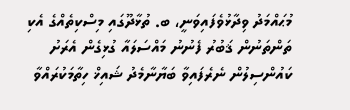މުޙައްމަދު ވިދާޅުވެފައިވަނީ، ބ. ތުޅާދޫގައި މިސްކިތެއްގެ އެކި ތަންތަނުން ޤަބުރު ފެނުނު މައްސަލައާ ގުޅިގެން އެރަށު ކައުންސިލުން ނެރެފައިވާ ބަޔާނާމެދު ޝައިޚް ހިތާމަކުރައްވާ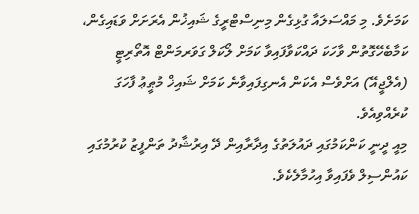ކަމަށެވެ. މި މައްސަލައާ ގުޅިގެން މިނިސްޓްރީގެ ޝައިޚުން އެރަށަށް ވަޑައިގެން، ކަމާބެހޭގޮތުން ވާހަކަ ދައްކަވާފައިވާ ކަމަށް ލޯކަލް ގަވަރމަންޓް އޮތޯރިޓީ (އެލްޖީއޭ) އަށްވެސް އެކަން އެނގިފައިވާނެ ކަމަށް ޝައިޚް މުޠީޢު ފާހަގަ ކުރެއްވިއެވެ.
މިއީ ދީނީ ކަންކަމުގައި ދައުލަތުގެ އިދާރާއިން ދޭ އިރުޝާދު ތަންފީޒު ކުރުމުގައި ކައުންސިލް ވެފައިވާ އިހުމާލެކެވެ.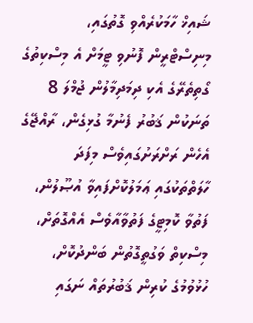ޝައިޚް ހާމަކުރެއްވި ގޮތުގައި، މިނިސްޓްރީން ފޮނުވި ޓީމަށް އެ މިސްކިތުގެ ގޯތިތެރޭގެ އެކި ދިމަދިމާލުން ޖުމްލަ 8 ތަނަކުން ޤަބުރު ފެނުމާ ގުޅިގެން، ރާއްޖޭގެ އެހެން ރަށްރަށުގައިވެސް މިފަދަ ހާލަތްތަކުގައި ޢަމަލުކޮށްފައިވާ އުޞޫލުން، ފަތުވާ ކޮމިޓީގެ ފަތުވާއާވެސް އެއްގޮތަށް، މިސްކިތް ވަގުތީގޮތުން ބަންދުކޮށް، ހުޅުވުމުގެ ކުރިން ޤަބުރުތައް ނަގައި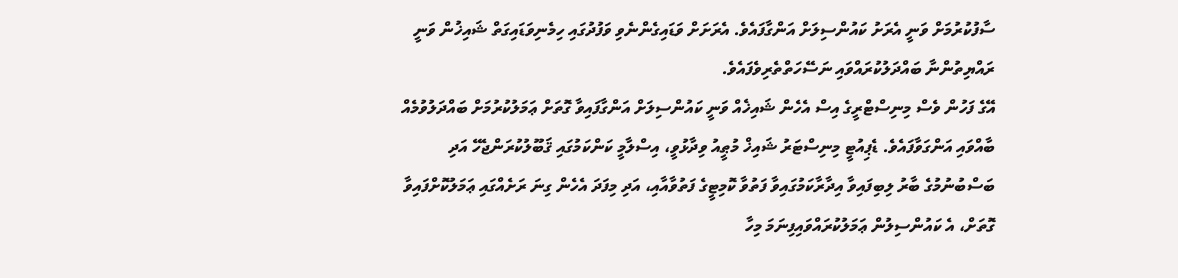ސާފުކުރުމަށް ވަނީ އެރަށު ކައުންސިލަށް އަންގާފައެވެ. އެރަށަށް ވަޑައިގެންނެވި ވަފުދުގައި ހިމެނިވަޑައިގަތް ޝައިޚުން ވަނީ ރައްޔިތުންނާ ބައްދަލުކުރައްވައި ނަސޭހަތްތެރިވެފައެވެ.
އޭގެ ފަހުން ވެސް މިނިސްޓްރީގެ އިސް އެހެން ޝައިޚެއް ވަނީ ކައުންސިލަށް އަންގާފައިވާ ގޮތަށް ޢަމަލުކުރުމަށް ބައްދަލުވުމެއް ބާއްވައި އަންގަވާފައެވެ. ޑެޕިއުޓީ މިނިސްޓަރު ޝައިޚް މުޠީއު ވިދާޅުވީ، އިސްލާމީ ކަންކަމުގައި ޤަބޫލުކުރަންޖެހޭ އަދި ބަސްބުނުމުގެ ބާރު ލިބިފައިވާ އިދާރާކަމުގައިވާ ފަތުވާ ކޮމިޓީގެ ފަތުވާއާއި، އަދި މިފަދަ އެހެން ގިނަ ރަށެއްގައި ޢަމަލުކޮށްފައިވާ ގޮތަށް، އެ ކައުންސިލުން ޢަމަލުކުރައްވައިފިނަމަ މިހާ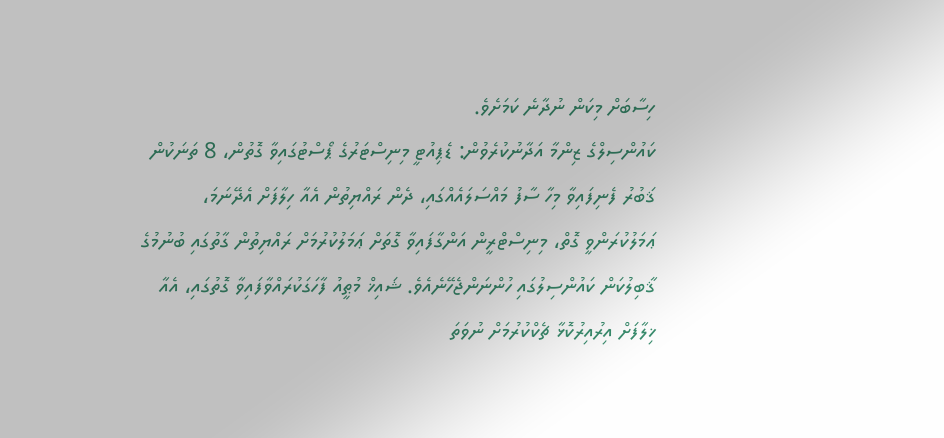ހިސާބަށް މިކަން ނުދާނެ ކަމަށެވެ.
ކައުންސިލްގެ ޒިންމާ އަދާނުކުރެވުން: ޑެޕިއުޓީ މިނިސްޓަރުގެ ޕޯސްޓުގައިވާ ގޮތުން، 8 ތަނަކުން ޤަބުރު ފެނިފައިވާ މިހާ ސާފު މައްސަލައެއްގައި، ދެން ރައްޔިތުން އެއާ ހިލާފަށް އެދޭނަމަ، ޢަމަލުކުރަންވީ ގޮތް، މިނިސްޓްރީން އަންގާފައިވާ ގޮތަށް ޢަމަލުކުރުމަށް ރައްޔިތުން ގާތުގައި ބުނުމުގެ ޤާބިލުކަން ކައުންސިލުގައި ހުންނަންޖެހޭނެއެވެ. ޝައިޚް މުޠީއު ފާހަގަކުރައްވާފައިވާ ގޮތުގައި، އެއާ ޚިލާފަށް އިރުއިރުކޮޅާ ޗެކްކުރުމަށް ނުވަތަ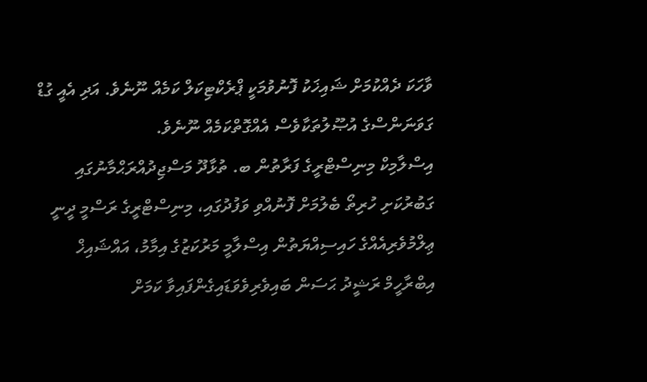ވާހަކަ ދެއްކުމަށް ޝައިޚަކު ފޮނުވުމަކީ ޕްރެކްޓިކަލް ކަމެއް ނޫނެވެ. އަދި އެއީ ގުޑް ގަވަނަންސްގެ އުޞޫލުތަކާވެސް އެއްގޮތްކަމެއް ނޫނެވެ.
އިސްލާމިކް މިނިސްޓްރީގެ ފަރާތުން ބ. ތުޅާދޫ މަސްޖިދުއްރަޙްމާނުގައި ގަބުރުކަށި ހުރިތޯ ބެލުމަށް ފޮނުއްވި ވަފުދުގައި، މިނިސްޓްރީގެ ރަސްމީ ދީނީ ޢިލްމުވެރިއެއްގެ ހައިސިއްޔަތުން އިސްލާމީ މަރުކަޒުގެ އިމާމު، އައްޝައިޚް އިބްރާހީމް ރަޝީދު ޙަސަން ބައިވެރިވެވަޑައިގެންފައިވާ ކަމަށް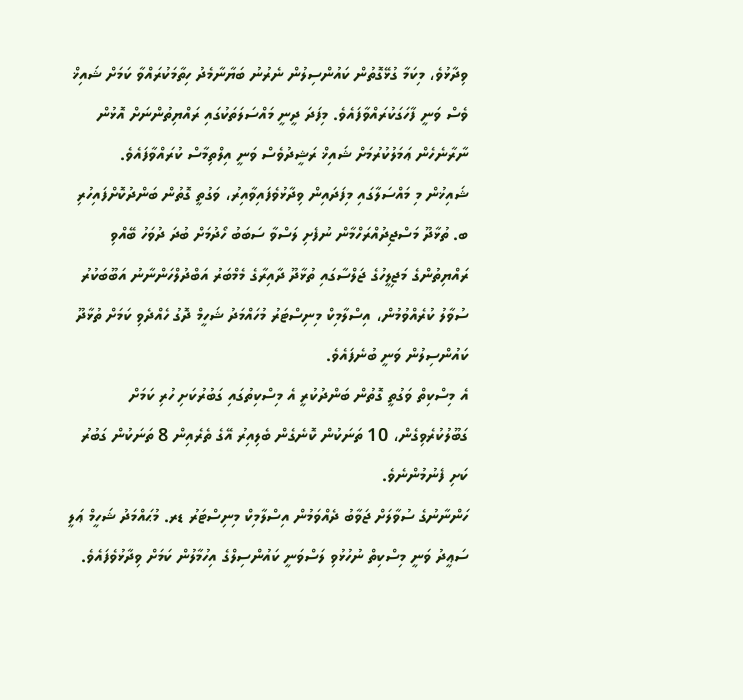ވިދާޅުވެ، މިކަމާ ގުޅޭގޮތުން ކައުންސިލުން ނެރުނު ބަޔާނާމެދު ހިތާމަކުރައްވާ ކަމަށް ޝައިޚް ވެސް ވަނީ ފާހަގަކުރައްވާފައެވެ. މިފަދަ ދީނީ މައްސަލަތަކުގައި ރައްޔިތުންނަށް އޮޅުން ނާރާނެހެން ޢަމަލުކުރުމަށް ޝައިޚް ރަޝީދުވެސް ވަނީ އިލްތިމާސް ކުރައްވާފައެވެ.
ޝައިޚުން މި މައްސަލާގައި މިފަދައިން ވިދާޅުވެފައިވާއިރު، ވަގުތީ ގޮތުން ބަންދުކޮށްފައިހުރި ބ. ތުޅާދޫ މަސްޖިދުއްރަހްމާން ނުފެށި ލަސްވާ ސަބަބު ހޯދުމަށް ބުދަ ދުވަހު ބޭއްވި ރައްޔިތުންގެ މަޖިލީހުގެ ޖަލްސާގައި ތުޅާދޫ ދާއިރާގެ މެމްބަރު އަބްދުލްހަންނާނު އަބޫބަކުރު ސުވާލު ކުރެއްވުމުން، އިސްލާމިކް މިނިސްޓަރު މުހައްމަދު ޝަހީމް ދޮގު ހެއްދެވި ކަމަށް ތުޅާދޫ ކައުންސިލުން ވަނީ ބުނެފައެވެ.
އެ މިސްކިތް ވަގުތީ ގޮތުން ބަންދުކުރީ އެ މިސްކިތުގައި ގަބުރުކަށި ހުރި ކަމަށް ގަބޫލުކުރެވިގެން، 10 ތަނަކުން ކޮނެގެން ބެލިއިރު އޭގެ ތެރެއިން 8 ތަނަކުން ގަބުރު ކަށި ފެނުމުންނެވެ.
ހަންނާނުގެ ސުވާލަށް ޖަވާބު ދެއްވަމުން އިސްލާމިކް މިނިސްޓަރު ޑރ. މުޙައްމަދު ޝަހީމް ޢަލީ ސަޢީދު ވަނީ މިސްކިތް ނުހުޅުވި ލަސްވަނީ ކައުންސިލްގެ އިހުމާލުން ކަމަށް ވިދާޅުވެފައެވެ.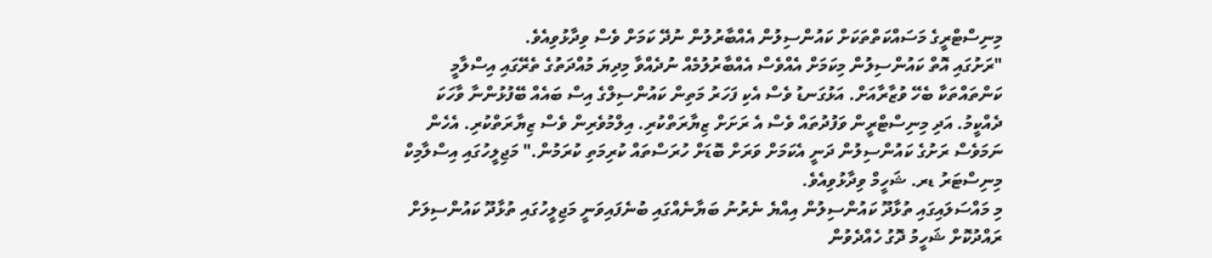މިނިސްޓްރީގެ މަސައްކަތްތަކަށް ކައުންސިލުން އެއްބާރުލުން ނުދޭ ކަމަށް ވެސް ވިދާޅުވިއެވެ.
"ރަށުގައި އޮތް ކައުންސިލުން މިކަމަށް އެއްވެސް އެއްބާރުލުމެއް ނުދެއްވާ މިދިޔަ މުއްދަތުގެ ތެރޭގައި އިސްލާމީ ކަންތައްތަކާ ބެހޭ ވުޒާރާއަށް. އަޅުގަނޑު ވެސް އެކި ފަހަރު މަތިން ކައުންސިލްގެ އިސް ބައެއް ބޭފުޅުންނާ ވާހަކަ ދެއްކީމު. އަދި މިނިސްޓްރީން ވަފުދުތައް ވެސް އެ ރަށަށް ޒިޔާރަތްކުރި. އިލްމުވެރިން ވެސް ޒިޔާރަތްކުރި. އެހެން ނަމަވެސް ރަށުގެ ކައުންސިލުން ދަނީ އެކަމަށް ވަރަށް ބޮޑަށް ހުރަސްތައް ކުރިމަތި ކުރަމުން." މަޖިލީހުގައި އިސްލާމިކް މިނިސްޓަރު ޑރ. ޝަހީމް ވިދާޅުވިއެވެ.
މި މައްސަލައިގައި ތުޅާދޫ ކައުންސިލުން އިއްޔެ ނެރުނު ބަޔާނެއްގައި ބުނެފައިވަނީ މަޖިލީހުގައި ތުޅާދޫ ކައުންސިލަށް ރައްދުކޮށް ޝަހީމު ދޮގު ހެއްދެވުން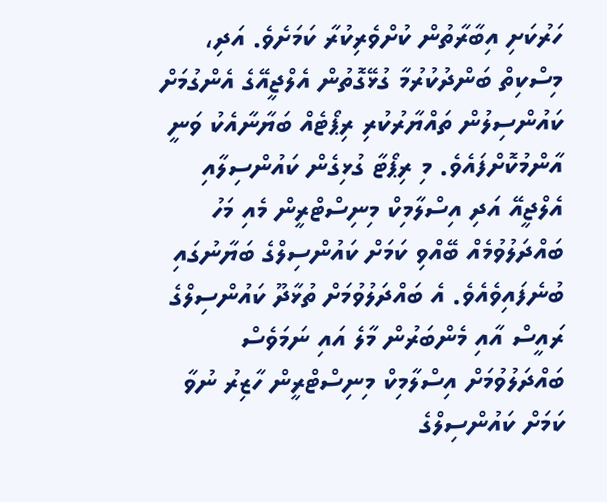ހަރުކަށި އިބާރާތުން ކުށްވެރިކުރާ ކަމަށެވެ. އަދި، މިސްކިތް ބަންދުކުރުމާ ގުޅޭގޮތުން އެލްޖީއޭގެ އެންގުމަށް ކައުންސިލުން ތައްޔާރުކުރި ރިޕޯޓެއް ބަޔާނާއެކު ވަނީ އާންމުކޮށްފައެވެ. މި ރިޕޯޓާ ގުޅިގެން ކައުންސިލާއި އެލްޖީއޭ އަދި އިސްލާމިކް މިނިސްޓްރީން މެއި މަހު ބައްދަލުވުމެއް ބޭއްވި ކަމަށް ކައުންސިލްގެ ބަޔާނުގައި ބުނެފައިވެއެވެ. އެ ބައްދަލުވުމަށް ތުޅާދޫ ކައުންސިލްގެ ރައީސް އާއި މެންބަރުން މާލެ އައި ނަމަވެސް ބައްދަލުވުމަށް އިސްލާމިކް މިނިސްޓްރީން ހާޒިރު ނުވާ ކަމަށް ކައުންސިލްގެ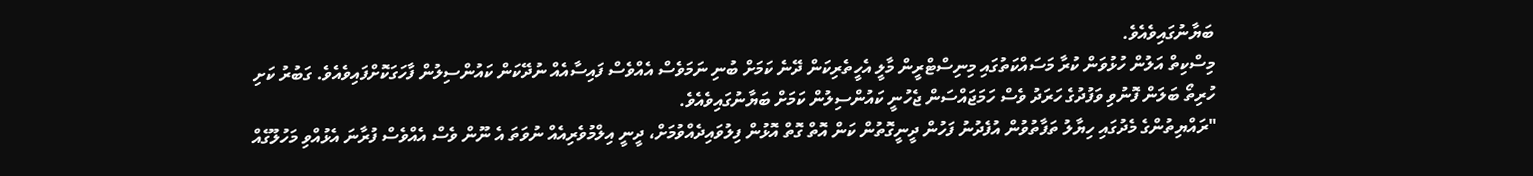ބަޔާނުގައިވެއެވެ.
މިސްކިތް އަލުން ހުޅުވަން ކުރާ މަސައްކަތުގައި މިނިސްޓްރީން މާލީ އެހީތެރިކަން ދޭނެ ކަމަށް ބުނި ނަމަވެސް އެއްވެސް ފައިސާއެއް ނުދޭކަން ކައުންސިލުން ފާހަގަކޮށްފައިވެއެވެ. ގަބުރު ކަށި ހުރިތޯ ބަލަން ފޮނުވި ވަފުދުގެ ހަރަދު ވެސް ހަމަޖައްސަން ޖެހުނީ ކައުންސިލުން ކަމަށް ބަޔާނުގައިވެއެވެ.
"ރައްޔިތުންގެ މެދުގައި ހިޔާލު ތަފާތުވުން އުފެދުނު ފަހުން ދީނީގޮތުން ކަން އޮތް ގޮތް އޮޅުން ފިލުވައިދެއްވުމަށް، ދީނީ އިލްމުވެރިއެއް ނުވަތަ އެ ނޫން ވެސް އެއްވެސް ފުރާނަ އެޅުއްވި މަހުލޫގެއް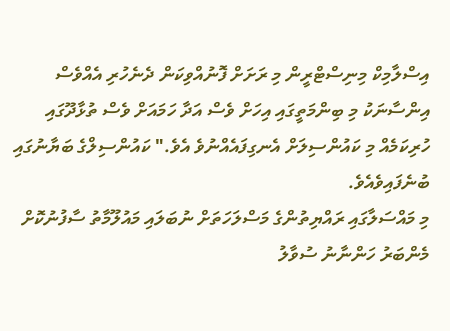އިސްލާމިކް މިނިސްޓްރީން މި ރަށަށް ފޮނުއްވިކަން ދެނެހުރި އެއްވެސް އިންސާނަކު މި ބިންމަތީގައި އިހަށް ވެސް އަދާ ހަމައަށް ވެސް ތުޅާދޫގައި ހުރިކަމެއް މި ކައުންސިލަށް އެނގިފައެއްނުވެ އެވެ." ކައުންސިލްގެ ބަޔާނުގައި ބުނެފައިވެއެވެ.
މި މައްސަލާގައި ރައްޔިތުންގެ މަސްލަހަތަށް ނުބަލައި މައުލޫމާތު ސާފުނުކޮށް މެންބަރު ހަންނާނު ސުވާލު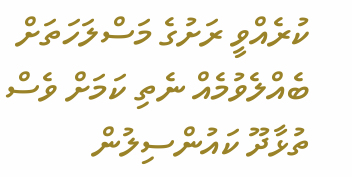ކުރެއްވީ ރަށުގެ މަސްލަހަތަށް ބެއްލެވުމެއް ނެތި ކަމަށް ވެސް ތުޅާދޫ ކައުންސިލުން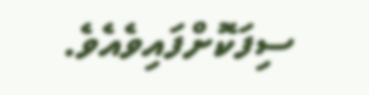ސިފަކޮށްފައިވެއެވެ.